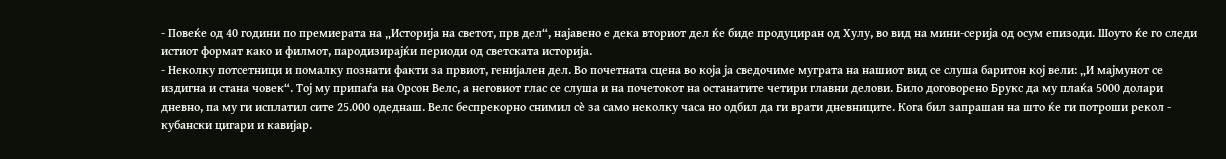- Повеќе од 40 години по премиерата на „Историја на светот, прв дел“, најавено е дека вториот дел ќе биде продуциран од Хулу, во вид на мини-серија од осум епизоди. Шоуто ќе го следи истиот формат како и филмот, пародизирајќи периоди од светската историја.
- Неколку потсетници и помалку познати факти за првиот, генијален дел. Во почетната сцена во која ја сведочиме муграта на нашиот вид се слуша баритон кој вели: „И мајмунот се издигна и стана човек“. Тој му припаѓа на Орсон Велс, а неговиот глас се слуша и на почетокот на останатите четири главни делови. Било договорено Брукс да му плаќа 5000 долари дневно, па му ги исплатил сите 25.000 одеднаш. Велс беспрекорно снимил сè за само неколку часа но одбил да ги врати дневниците. Кога бил запрашан на што ќе ги потроши рекол - кубански цигари и кавијар.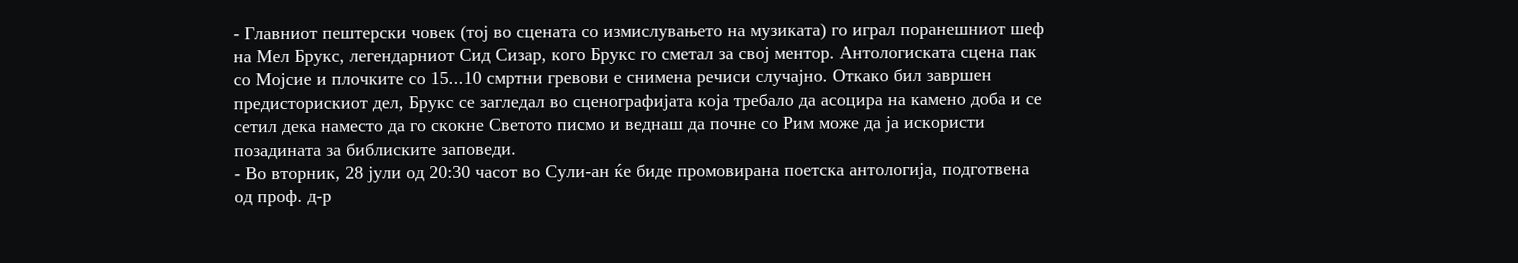- Главниот пештерски човек (тој во сцената со измислувањето на музиката) го играл поранешниот шеф на Мел Брукс, легендарниот Сид Сизар, кого Брукс го сметал за свој ментор. Антологиската сцена пак со Мојсие и плочките со 15...10 смртни гревови е снимена речиси случајно. Откако бил завршен предисторискиот дел, Брукс се загледал во сценографијата која требало да асоцира на камено доба и се сетил дека наместо да го скокне Светото писмо и веднаш да почне со Рим може да ја искористи позадината за библиските заповеди.
- Во вторник, 28 јули од 20:30 часот во Сули-ан ќе биде промовирана поетска антологиja, подготвена од проф. д-р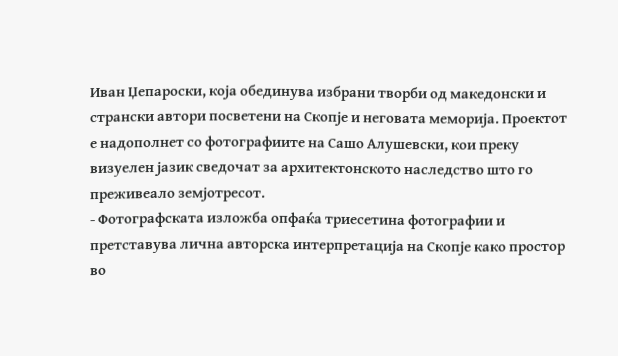Иван Џепароски, која обединува избрани творби од македонски и странски автори посветени на Скопje и неговата мемориja. Проектот е надополнет со фотографиите на Сашо Алушевски, кои преку визуелен jaзик сведочат за архитектонското наследство што го преживeaло земјотресот.
- Фотографската изложба опфаќа триесетина фотографии и претставува лична авторска интерпретациja на Скопje како простор во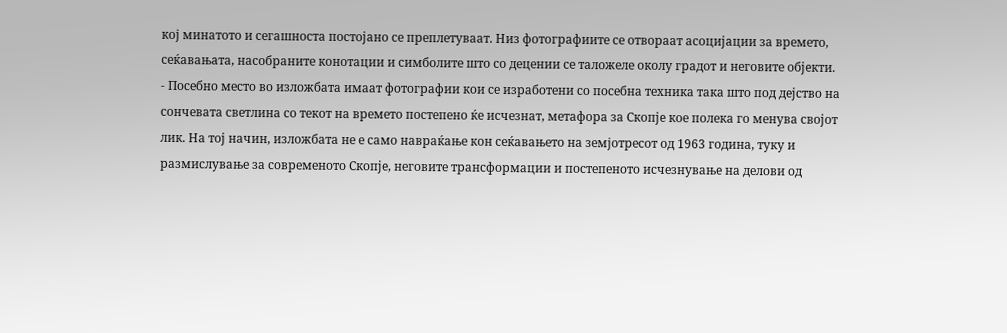кој минатото и сегашноста постоjaно се преплетуваат. Низ фотографиите се отвораат асоциjaции за времето, сеќавањaта, насобраните конотации и симболите што со децении се таложеле околу градот и неговите обjeкти.
- Посебно место во изложбата имаат фотографии кои се изработени со посебна техника така што под дejство на сончевата светлина со текот на времето постепено ќе исчезнат, метафора за Скопje кое полека го менува своjот лик. На тоj начин, изложбата не е само навраќање кон сеќавањето на земјотресот од 1963 година, туку и размислување за современото Скопje, неговите трансформации и постепеното исчезнувањe на делови од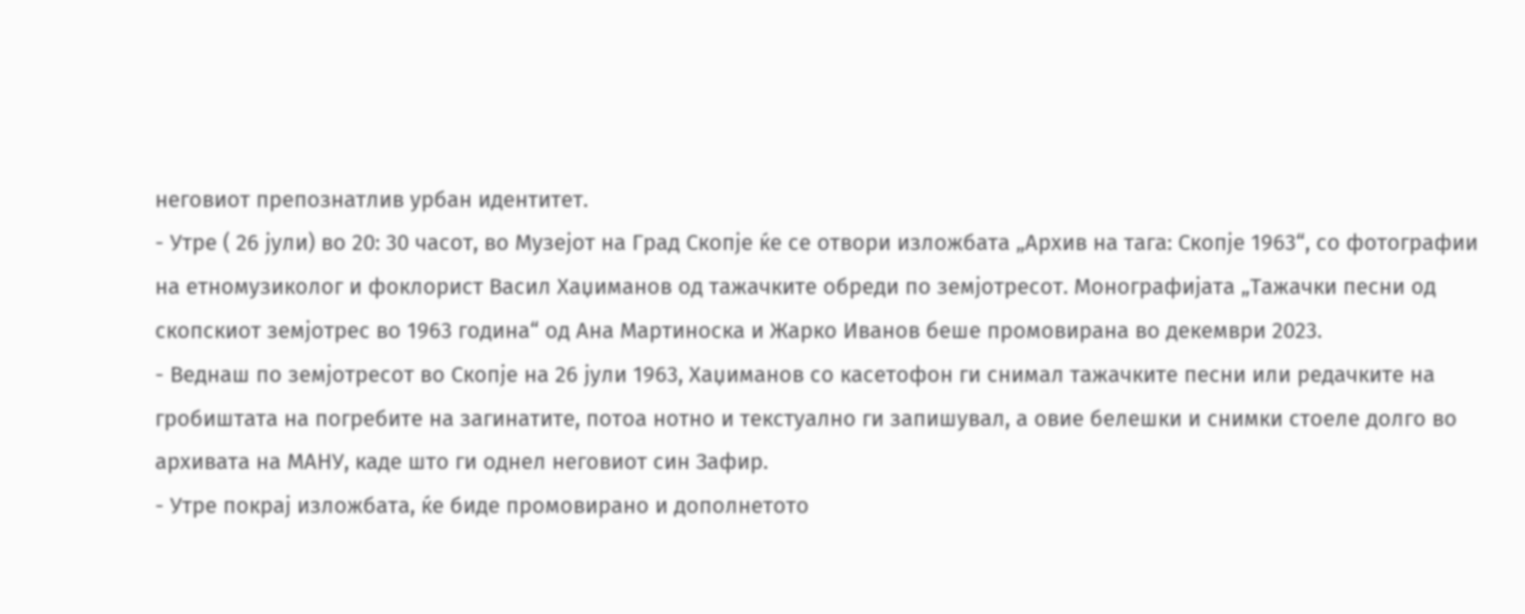неговиот препознатлив урбан идентитет.
- Утре ( 26 јули) во 20: 30 часот, во Музејот на Град Скопје ќе се отвори изложбата „Архив на тага: Скопје 1963“, со фотографии на етномузиколог и фоклорист Васил Хаџиманов од тажачките обреди по земјотресот. Монографијата „Тажачки песни од скопскиот земјотрес во 1963 година“ од Ана Мартиноска и Жарко Иванов беше промовирана во декември 2023.
- Веднаш по земјотресот во Скопје на 26 јули 1963, Хаџиманов со касетофон ги снимал тажачките песни или редачките на гробиштата на погребите на загинатите, потоа нотно и текстуално ги запишувал, а овие белешки и снимки стоеле долго во архивата на МАНУ, каде што ги однел неговиот син Зафир.
- Утре покрај изложбата, ќе биде промовирано и дополнетото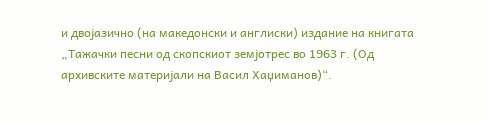и двојазично (на македонски и англиски) издание на книгата „Тажачки песни од скопскиот земјотрес во 1963 г. (Од архивските материјали на Васил Хаџиманов)“.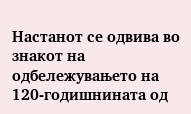Настанот се одвива во знакот на одбележувањето на 120-годишнината од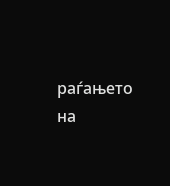раѓањето на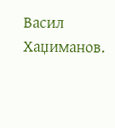Васил Хаџиманов.